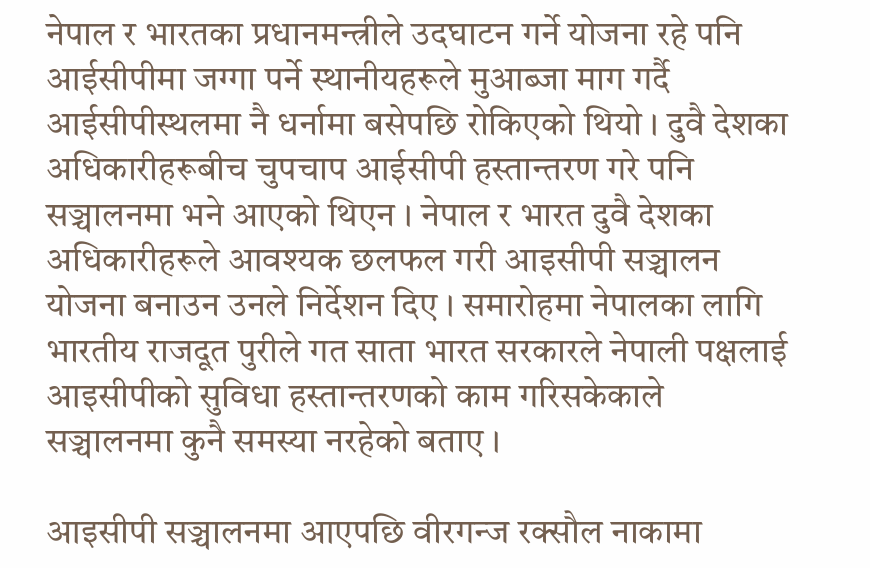नेपाल र भारतका प्रधानमन्त्रीले उदघाटन गर्ने योजना रहे पनि आईसीपीमा जग्गा पर्ने स्थानीयहरूले मुआब्जा माग गर्दै आईसीपीस्थलमा नै धर्नामा बसेपछि रोकिएको थियो । दुवै देशका अधिकारीहरूबीच चुपचाप आईसीपी हस्तान्तरण गरे पनि सञ्चालनमा भने आएको थिएन । नेपाल र भारत दुवै देशका अधिकारीहरूले आवश्यक छलफल गरी आइसीपी सञ्चालन योजना बनाउन उनले निर्देशन दिए । समारोहमा नेपालका लागि भारतीय राजदूत पुरीले गत साता भारत सरकारले नेपाली पक्षलाई आइसीपीको सुविधा हस्तान्तरणको काम गरिसकेकाले सञ्चालनमा कुनै समस्या नरहेको बताए ।

आइसीपी सञ्चालनमा आएपछि वीरगन्ज रक्सौल नाकामा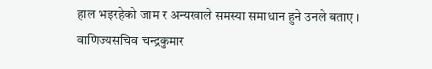हाल भइरहेको जाम र अन्यखाले समस्या समाधान हुने उनले बताए । वाणिज्यसचिव चन्द्रकुमार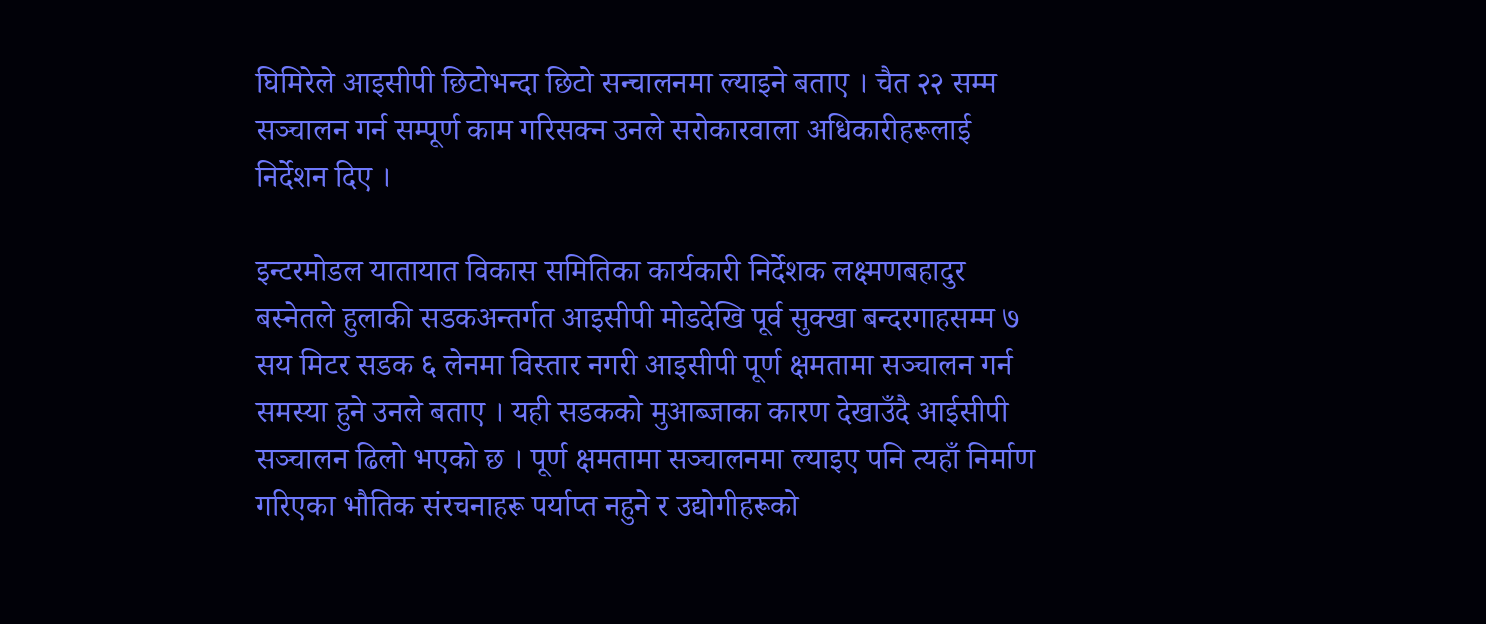घिमिरेले आइसीपी छिटोभन्दा छिटो सन्चालनमा ल्याइने बताए । चैत २२ सम्म सञ्चालन गर्न सम्पूर्ण काम गरिसक्न उनले सरोकारवाला अधिकारीहरूलाई निर्देशन दिए ।

इन्टरमोडल यातायात विकास समितिका कार्यकारी निर्देशक लक्ष्मणबहादुर बस्नेतले हुलाकी सडकअन्तर्गत आइसीपी मोडदेखि पूर्व सुक्खा बन्दरगाहसम्म ७ सय मिटर सडक ६ लेनमा विस्तार नगरी आइसीपी पूर्ण क्षमतामा सञ्चालन गर्न समस्या हुने उनले बताए । यही सडकको मुआब्जाका कारण देखाउँदै आईसीपी सञ्चालन ढिलो भएको छ । पूर्ण क्षमतामा सञ्चालनमा ल्याइए पनि त्यहाँ निर्माण गरिएका भौतिक संरचनाहरू पर्याप्त नहुने र उद्योगीहरूको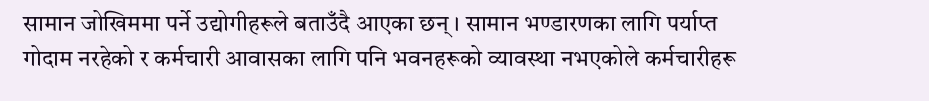सामान जोखिममा पर्ने उद्योगीहरूले बताउँदै आएका छन् । सामान भण्डारणका लागि पर्याप्त गोदाम नरहेको र कर्मचारी आवासका लागि पनि भवनहरूको व्यावस्था नभएकोले कर्मचारीहरू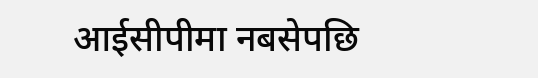आईसीपीमा नबसेपछि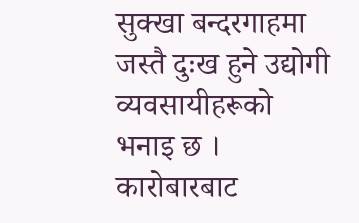सुक्खा बन्दरगाहमा जस्तै दुःख हुने उद्योगी व्यवसायीहरूको भनाइ छ । कारोबारबाट